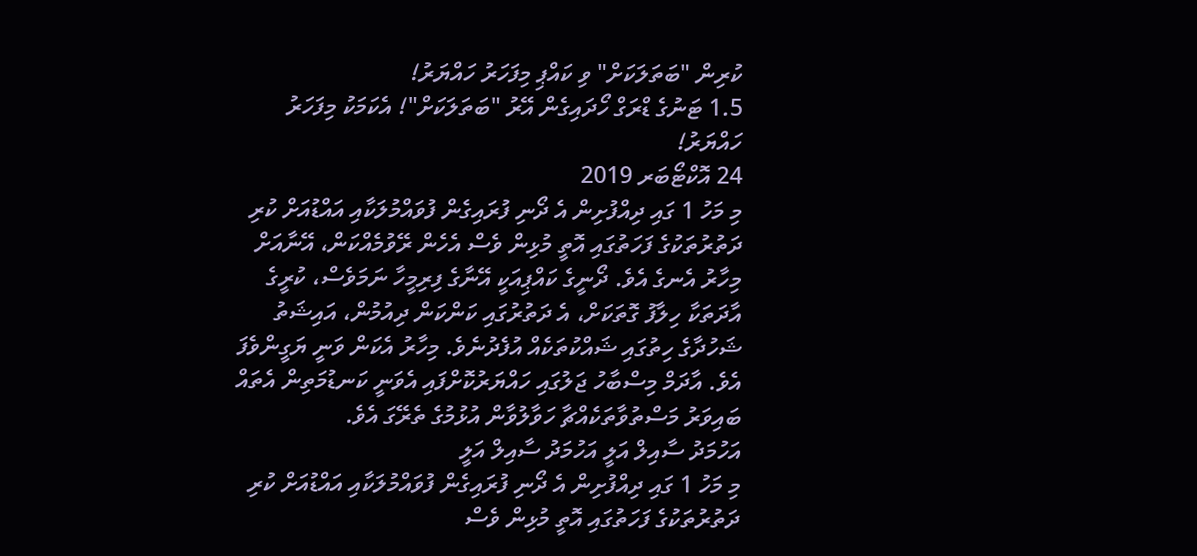ކުރިން "ބަތަލަކަށް" ވި ކައްޕި މިފަހަރު ހައްޔަރު!
1.5 ޓަނުގެ ޑްރަގް ހޯދައިގެން އޭރު "ބަތަލަކަށް"! އެކަމަކު މިފަހަރު ހައްޔަރު!
24 އޮކްޓޯބަރ 2019
މި މަހު 1 ގައި ދިއްފުށިން އެ ދޯނި ފުރައިގެން ފުވައްމުލަކާއި އައްޑުއަށް ކުރި ދަތުރުތަކުގެ ފަހަތުގައި އޮތީ މުޅިން ވެސް އެހެން ރޭވުމެއްކަން، އޭނާއަށް މިހާރު އެނގެ އެވެ. ދޯނީގެ ކައްޕިއަކީ އޭނާގެ ފިރިމީހާ ނަމަވެސް، ކުރީގެ އާދަތަކާ ހިލާފު ގޮތަކަށް، އެ ދަތުރުގައި ކަންކަން ދިއުމުން، އައިޝަތު ޝަހުދާގެ ހިތުގައި ޝައްކުތަކެއް އުފެދުނެވެ. މިހާރު އެކަން ވަނީ ޔަގީންވެފަ އެވެ. އާދަމް މިސްބާހު ޖަލުގައި ހައްޔަރުކޮށްފައި އެވަނީ ކަނޑުމަތިން އެތައް ބައިވަރު މަސްތުވާތަކެއްޗާ ހަވާލުވާން އުޅުމުގެ ތެރޭގަ އެވެ.
އަހުމަދު ސާއިލް އަލީ އަހުމަދު ސާއިލް އަލީ
މި މަހު 1 ގައި ދިއްފުށިން އެ ދޯނި ފުރައިގެން ފުވައްމުލަކާއި އައްޑުއަށް ކުރި ދަތުރުތަކުގެ ފަހަތުގައި އޮތީ މުޅިން ވެސް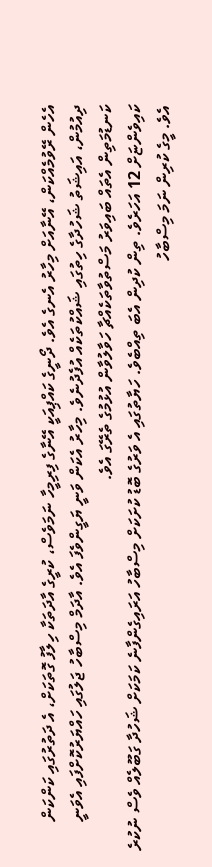އެހެން ރޭވުމެއްކަން، އޭނާއަށް މިހާރު އެނގެ އެވެ. ދޯނީގެ ކައްޕިއަކީ އޭނާގެ ފިރިމީހާ ނަމަވެސް، ކުރީގެ އާދަތަކާ ހިލާފު ގޮތަކަށް، އެ ދަތުރުގައި ކަންކަން ދިއުމުން، އައިޝަތު ޝަހުދާގެ ހިތުގައި ޝައްކުތަކެއް އުފެދުނެވެ. މިހާރު އެކަން ވަނީ ޔަގީންވެފަ އެވެ. އާދަމް މިސްބާހު ޖަލުގައި ހައްޔަރުކޮށްފައި އެވަނީ ކަނޑުމަތިން އެތައް ބައިވަރު މަސްތުވާތަކެއްޗާ ހަވާލުވާން އުޅުމުގެ ތެރޭގަ އެވެ.
ކައިވެންޏަށް 12 އަހަރެވެ. ތިން ކުދިން އެބަ ތިއްބެވެ. ހަޔާތުގައި އެ ވަރުގެ ބޮޑު ކުށަކަށް މިސްބާހު އަރައިގެންފާނެ ކަމަކަށް ޝަހުދާ ގަބޫލެއް ވެސް ނުކުރެ އެވެ. މީގެ ކުރިން ނަމަ މިސްބާހު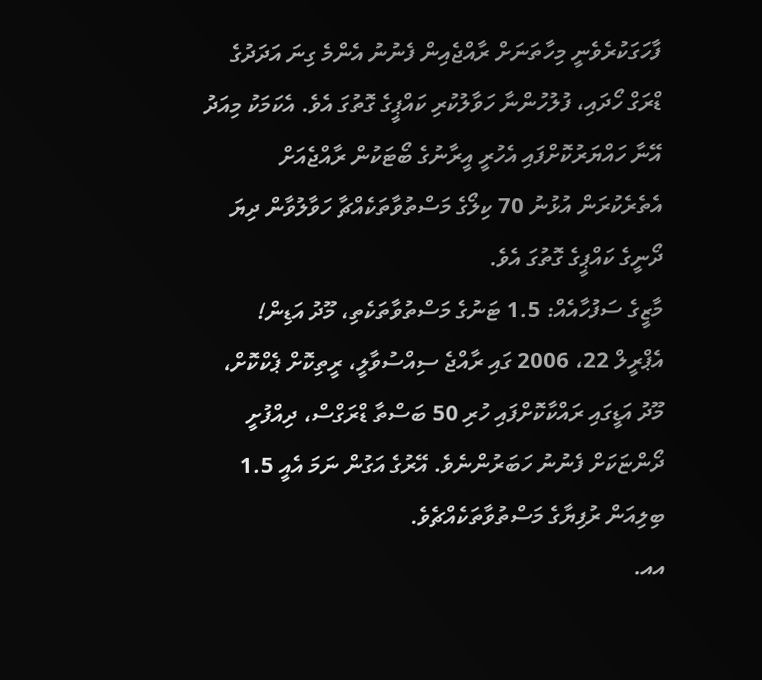ފާހަގަކުރެވެނީ މިހާތަނަށް ރާއްޖެއިން ފެނުނު އެންމެ ގިނަ އަދަދުގެ ޑްރަގް ހޯދައި، ފުލުހުންނާ ހަވާލުކުރި ކައްޕީގެ ގޮތުގަ އެވެ. އެކަމަކު މިއަދު އޭނާ ހައްޔަރުކޮށްފައި އެހުރީ އީރާނުގެ ބޯޓަކުން ރާއްޖެއަށް އެތެރެކުރަން އުޅުނު 70 ކިލޯގެ މަސްތުވާތަކެއްޗާ ހަވާލުވާން ދިޔަ ދޯނީގެ ކައްޕީގެ ގޮތުގަ އެވެ.
މާޒީގެ ސަފުހާއެއް: 1.5 ޓަނުގެ މަސްތުވާތަކެތި، މޫދު އަޑިން!
އެޕްރީލް 22، 2006 ގައި ރާއްޖެ ސިއްސުވާލީ، ރީތިކޮށް ޕެކްކޮށް، މޫދު އަޑީގައި ރައްކާކޮށްފައި ހުރި 50 ބަސްތާ ޑްރަގްސް، ދިއްފުށީ ދޯންޏަކަށް ފެނުނު ހަބަރުންނެވެ. އޭރުގެ އަގުން ނަމަ އެއީ 1.5 ބިލިއަން ރުފިޔާގެ މަސްތުވާތަކެއްޗެވެ.
އއ.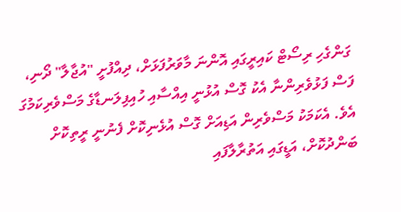ގަންގެހި ރިސޯޓް ކައިރީގައި އޮންނަ މާވަރުފަޅަށް، ދިއްފުށީ "އުޖާލާ" ދޯނި، ފަސް ފަޅުވެރިންނާ އެކު ގޮސް އުޅުނީ އިއްސާއި ހުއިފިލަނޑާގެ މަސްވެރިކަމުގަ އެވެ. އެކަމަކު މަސްވެރިން އަޑިއަށް ގޮސް އުޅެނިކޮށް ފެނުނީ ރީތިކޮށް ބަންދުކޮށް، އަޑީގައި އަތުރާލާފައި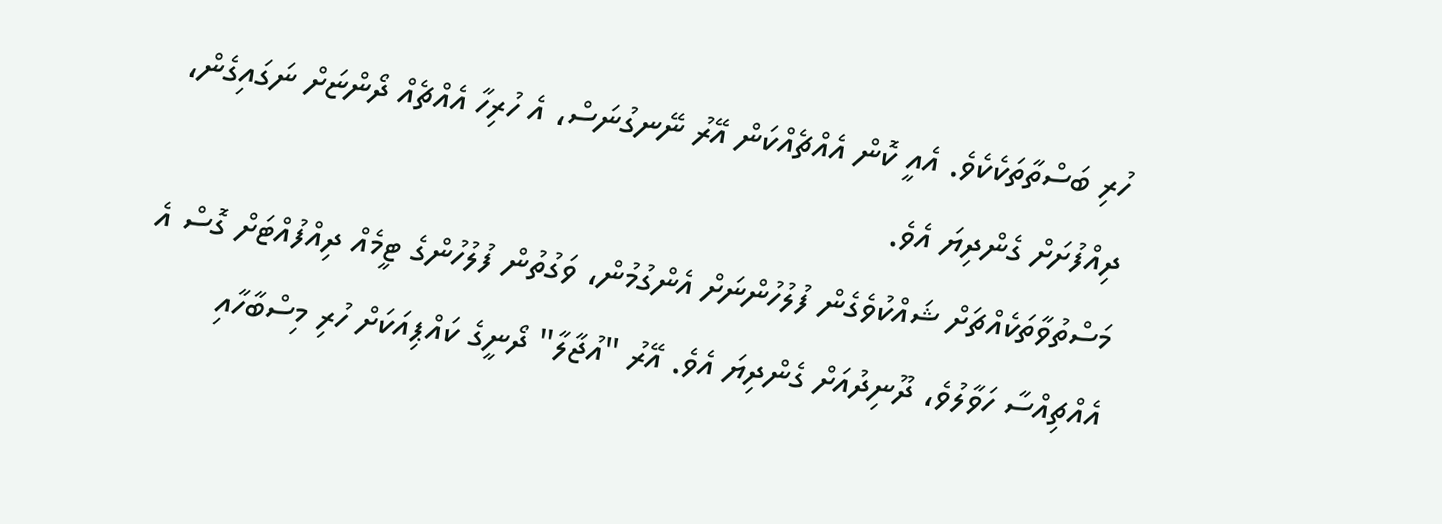ހުރި ބަސްތާތަކެކެވެ. އެއީ ކޮން އެއްޗެއްކަން އޭރު ނޭނގުނަސް، އެ ހުރިހާ އެއްޗެއް ދޯންޏަށް ނަގައިގެން، ދިއްފުށަށް ގެންދިޔަ އެވެ.
މަސްތުވާތަކެއްޗަށް ޝައްކުވެގެން ފުލުހުންނަށް އެންގުމުން، ވަގުތުން ފުލުހުންގެ ޓީމެއް ދިއްފުއްޓަށް ގޮސް އެ އެއްޗިއްސާ ހަވާލުވެ، ދޫނިދުއަށް ގެންދިޔަ އެވެ. އޭރު "އުޖާލާ" ދޯނީގެ ކައްޕިއަކަށް ހުރި މިސްބާހާއި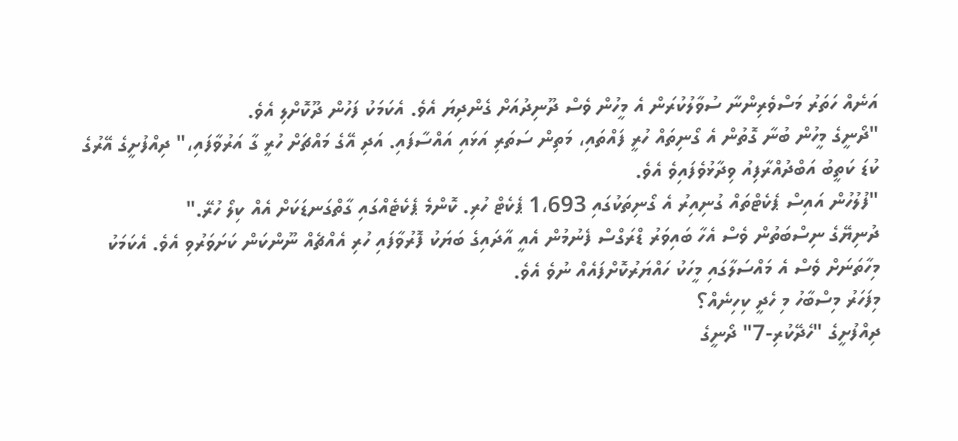އަނެއް ހަތަރު މަސްވެރިންނާ ސުވާލުކުރަން އެ މީހުން ވެސް ދޫނިދުއަށް ގެންދިޔަ އެވެ. އެކަމަކު ފަހުން ދޫކޮށްލި އެވެ.
"ދޯނީގެ މީހުން ބުނާ ގޮތުން އެ ގޯނިތައް ހުރީ ފައްތައި، މަތިން ސަތަރި އަޅައި އައްސާފައި. އަދި އޭގެ މައްޗަށް ހުރީ ގާ އަރުވާފައި،" ދިއްފުށީގެ އޭރުގެ ކުޑަ ކަތީބު އަބްދުއްރާފިއު ވިދާޅުވެފައިވެ އެވެ.
"ފުލުހުން އައިސް ޕެކެޓްތައް ގުނިއިރު އެ ގޯނިތަކުގައި 1،693 ޕެކެޓް ހުރި. ކޮންމެ ޕެކެޓެއްގައި ގާތްގަނޑަކަށް އެއް ކިލޯ ހުރޭ."
ދުނިޔޭގެ ނިސްބަތުން ވެސް އެހާ ބައިވަރު ޑްރަގްސް ފެނުމުން އެއީ އާދައިގެ ބަޔަކު ފޮރުވާފައި ހުރި އެއްޗެއް ނޫންކަން ކަށަވަރުވި އެވެ. އެކަމަކު މިހާތަނަށް ވެސް އެ މައްސަލާގައި މީހަކު ހައްޔަރުކޮށްފައެއް ނުވެ އެވެ.
މިފަހަރު މިސްބާހު މި ހެދީ ކިހިނެއް؟
ދިއްފުށީގެ "ހެދޭކުރި-7" ދޯނީގެ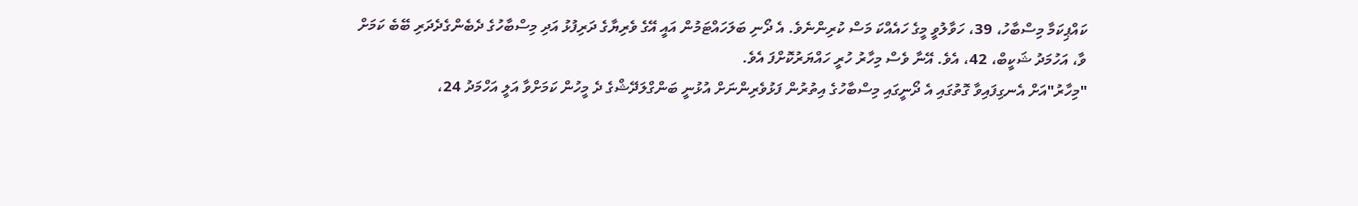ކައްޕިކަމާ މިސްބާހު، 39، ހަވާލުވީ މީގެ ހައެއްކަ މަސް ކުރިންނެވެ. އެ ދޯނި ބަލަހައްޓަމުން އައީ އޭގެ ވެރިޔާގެ ދަރިފުޅު އަދި މިސްބާހުގެ ދެބެންގެދެދަރި ބޭބެ ކަމަށް ވާ، އަހުމަދު ޝަކީބް، 42، އެވެ. އޭނާ ވެސް މިހާރު ހުރީ ހައްޔަރުކޮށްފަ އެވެ.
"މިހާރު"އަށް އެނގިފައިވާ ގޮތުގައި އެ ދޯނީގައި މިސްބާހުގެ އިތުރުން ފަޅުވެރިންނަށް އުޅުނީ ބަންގްލަދޭޝްގެ ދެ މީހުން ކަމަށްވާ އަލީ އަހްމަދު 24،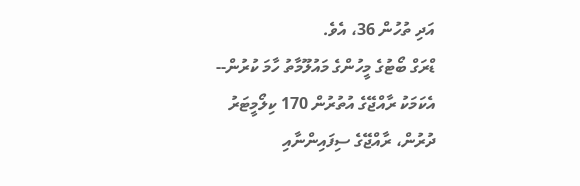އަދި ތުހުން 36، އެވެ.
ޑްރަގް ބޯޓުގެ މީހުންގެ މައުލޫމާތު ހާމަ ކުރުން--
އެކަމަކު ރާއްޖޭގެ އުތުރުން 170 ކިލޯމީޓަރު ދުރުން، ރާއްޖޭގެ ސިފައިންނާއި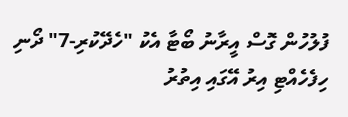ފުލުހުން ގޮސް އީރާނު ބޯޓާ އެކު "ހެދޭކުރި-7" ދޯނި ހިފެހެއްޓި އިރު އޭގައި އިތުރު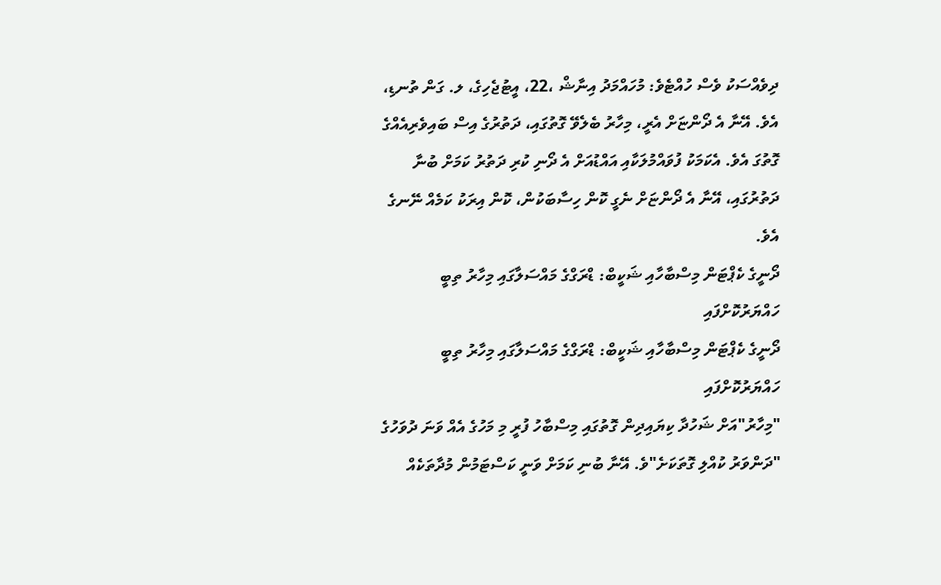ދިވެއްސަކު ވެސް ހުއްޓެވެ: މުހައްމަދު އިނާޝް ،22، އީޓުޖެހިގެ، ލ. ގަން ތުނޑި، އެވެ. އޭނާ އެ ދޯންޏަށް އެރީ، މިހާރު ބެލެވޭ ގޮތުގައި، ދަތުރުގެ އިސް ބައިވެރިއެއްގެ ގޮތުގަ އެވެ. އެކަމަކު ފުވައްމުލަކާއި އައްޑުއަށް އެ ދޯނި ކުރި ދަތުރު ކަމަށް ބުނާ ދަތުރުގައި، އޭނާ އެ ދޯންޏަށް ނެގީ ކޮން ހިސާބަކުން، ކޮން އިރަކު ކަމެއް ނޭނގެ އެވެ.
ދޯނީގެ ކެޕްޓަން މިސްބާހާއި ޝަކީބް: ޑްރަގްގެ މައްސަލާގައި މިހާރު ތިބީ ހައްޔަރުކޮށްފައި
ދޯނީގެ ކެޕްޓަން މިސްބާހާއި ޝަކީބް: ޑްރަގްގެ މައްސަލާގައި މިހާރު ތިބީ ހައްޔަރުކޮށްފައި
"މިހާރު"އަށް ޝަހުދާ ކިޔައިދިން ގޮތުގައި މިސްބާހު ފުރީ މި މަހުގެ އެއް ވަނަ ދުވަހުގެ "ދަންވަރު ކުއްލި ގޮތަކަށެ"ވެ. އޭނާ ބުނި ކަމަށް ވަނީ ކަސްޓަމުން މުދާތަކެއް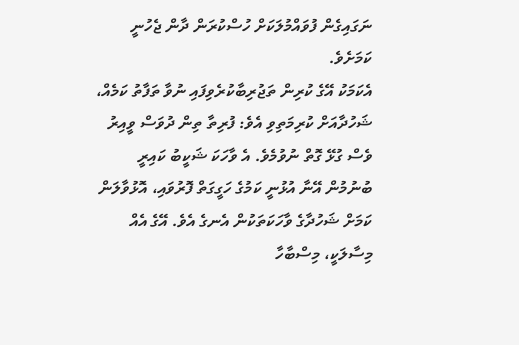ނަގައިގެން ފުވައްމުލަކަށް ހުސްކުރަން ދާން ޖެހުނީ ކަމަށެވެ.
އެކަމަކު އޭގެ ކުރިން ތަޖުރިބާކުރެވިފައި ނުވާ ތަފާތު ކަމެއް، ޝަހުދާއަށް ކުރިމަތިވި އެވެ: ފުރިތާ ތިން ދުވަސް ވީއިރު ވެސް ގުޅޭ ގޮތް ނުވުމެވެ. އެ ވާހަކަ ޝަކީބު ކައިރީ ބުނުމުން އޭނާ އުޅުނީ ކަމުގެ ހަގީގަތް ފޮރުވައި، އޮޅުވާލަން ކަމަށް ޝަހުދާގެ ވާހަކަތަކުން އެނގެ އެވެ. އޭގެ އެއް މިސާލަކީ، މިސްބާހާ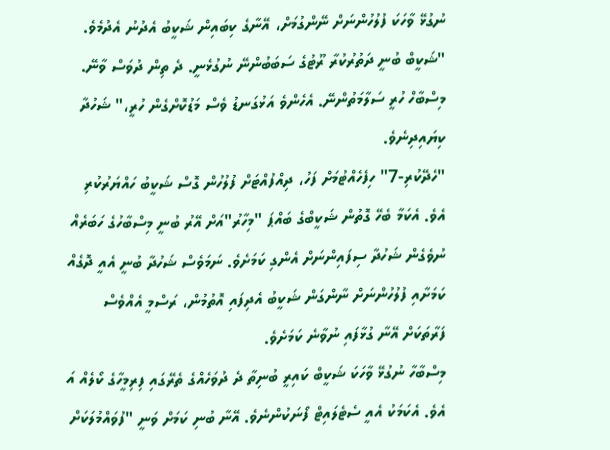ނުގުޅޭ ވާހަކަ ފުލުހުންނަށް ނޭންގުމަށް، އޭނާގެ ކިބައިން ޝަކީބު އެދުނު އެދުމެވެ.
"ޝަކީބް ބުނީ ދަތުރުކުރާ ރޫޓުގެ ސަބަބުންނޭ ނުގުޅެނީ. ދެ ތިން ދުވަސް ވާނޭ. މިސްބާހް ހުރީ ސަލާމަތުންނޭ. އެހެންވެ އަޅުގަނޑު ވެސް މަޑުކޮށްގެން ހުރީ،" ޝަހުދާ ކިޔައިދިނެވެ.
"ހެދޭކުރި-7" ހިފެހެއްޓުމަށް ފަހު، ދިއްފުއްޓަށް ފުލުހުން ގޮސް ޝަކީބު ހައްޔަރުކުރި އެވެ. އެކަމާ ބެހޭ ގޮތުން ޝަކީބްގެ ބައްޕަ "މިހާރު"އަށް އޭރު ބުނީ މިސްބާހުގެ ހަބަރެއް ނުވެގެން ޝަހުދާ ސިފައިންނަށް އެންގި ކަމަށެވެ. ނަމަވެސް ޝަހުދާ ބުނީ އެއީ ދޮގެއް ކަމަށާއި ފުލުހުންނަށް ނާންގަން ޝަކީބު އެދިފައި އޮތުމުން، ރަސްމީ އެއްވެސް ފަރާތަކަށް އޭނާ ގުޅާފައި ނުވާނެ ކަމަށެވެ.
މިސްބާހާ ނުގުޅޭ ވާހަކަ ޝަކީބް ކައިރީ ބުނިތާ ދެ ދުވަހެއްގެ ތެރޭގައި ފިރިމީހާގެ ކޯލެއް އަ އެވެ. އެކަމަކު އެއީ ސެޓެލައިޓް ފޯނަކުންނެވެ. އޭނާ ބުނި ކަމަށް ވަނީ "ފުވައްމުލަކަށް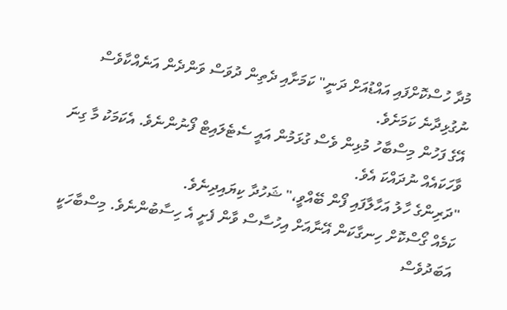މުދާ ހުސްކޮށްފައި އައްޑުއަށް ދަނީ" ކަމަށާއި ދެތިން ދުވަސް ވަންދެން އަނެއްކާވެސް ނުގުޅިދާނެ ކަމަށެވެ.
އޭގެ ފަހުން މިސްބާހު މުޅިން ވެސް ގުޅަމުން އައީ ސެޓެލައިޓް ފޯނުންނެވެ. އެކަމަކު މާ ގިނަ ވާހަކައެއް ނުދައްކަ އެވެ.
"ދަރިންގެ ހާލު އަހާލާފައި ފޯން ބޭއްވީ،" ޝަހުދާ ކިޔައިދިނެވެ.
ކަމެއް ގޯސްކޮށް ހިނގާކަން އޭނާއަށް އިހުސާސް ވާން ފެށީ އެ ހިސާބުންނެވެ. މިސްބާހަކީ އަބަދުވެސް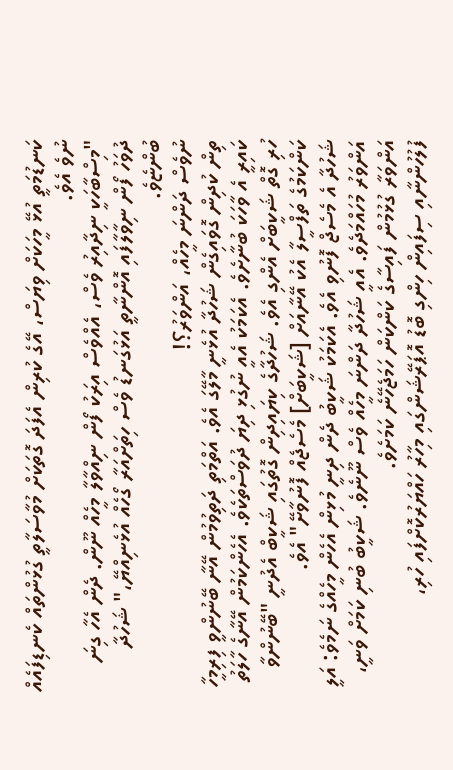ކަނޑުމަތީ އުޅޭ މީހަކަށް ވިޔަސް، އޭގެ ކުރިން އެފަދަ ގޮތަކަށް މުވާސަލާތީ ގުޅުންތައް ކެނޑިފައެއް ނުވެ އެވެ.
"މިސްބާހަކީ ނިދާއިރު ވެސް، އެއްވެސް އިރަކު ފޯން ނިއްވާލާ މީހެއް ނޫން. ދެން އެހާ ގިނަ ދުވަހު ފޯން ނިވާލާފައި އޮންނާތީ އަޅުގަނޑު ވެސް ހިތަށްއަރާ ގޯހެއް އުޅެނިއްޔޭ،" ޝަހުދާ ބުންޏެވެ.
ނުވެސް ދަންނަ މީހެއް، އަންވަރު؟!
ތިން ކުދިން ގޮވައިގެން ޝަހުދާ އުޅެނީ މާލޭގަ އެވެ. އަތްމަތި ދަތިވުމުން އޭނާ ބޭނުންވީ ފިރިމީހާ ކައިރީ އެ ވާހަކަ ބުނާށެވެ. އެކަމަކު އެއީ ނުގުޅި ދިޔަ ދުވަސްތަކެވެ. އެހެންކަމުން އޭނާގެ ހާލަތު ހުރި ގޮތް ޝަކީބަށް އެންގި އެވެ. ޝަހުދާގެ ކިޔައިދިން ގޮތުގައި ޝަކީބް އެދުނީ "ބޭނުންވާ ކަންކަމުގެ ތަފްސީލާ އެކު އޭނާއަށް [ޝަކީބަށް] މެސެޖެއް ފޮނުވާށޭ" އެވެ.
ޝަހުދާ އެ މެސެޖް ފޮނުވި އެވެ. އެކަމަކު ޝަކީބު ދެން ދިނީ މުޅިން އެހެން މީހެއްގެ ނަމެވެ: އަލީ އަންވަރު މުހައްމަދެވެ. އެއީ ޝަހުދާ ދަންނަ މީހެއް ވެސް ނޫނެވެ. ޝަކީބު ބުނި ކަމަށް ވަނީ، އަންވަރާ ގުޅުމުން ފައިސާގެ ކަންކަން ހަމަޖެހޭނެ ކަމަށެވެ.
ފުލުހުންނާއި ސިފައިން ހިންގި ބޮޑު އޮޕަރޭޝަންގައި މިހާރު ހައްޔަރުކޮށްފައި ހުރި،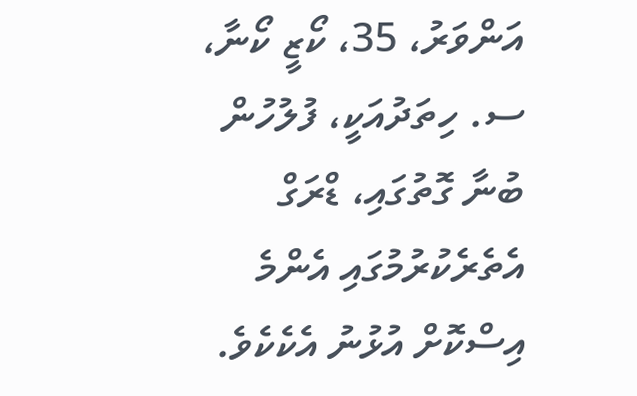އަންވަރު، 35، ކޯޒީ ކޯނާ، ސ. ހިތަދުއަކީ، ފުލުހުން ބުނާ ގޮތުގައި، ޑްރަގް އެތެރެކުރުމުގައި އެންމެ އިސްކޮށް އުޅުނު އެކެކެވެ.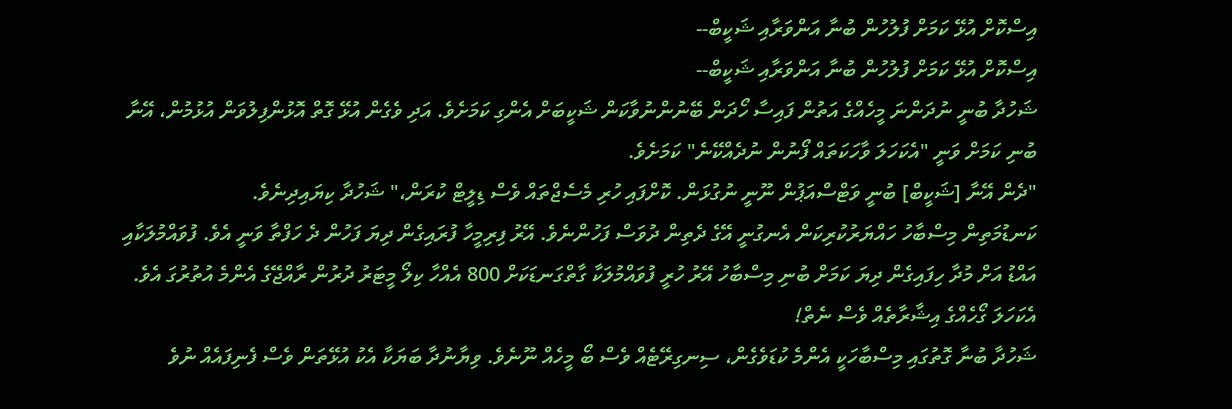އިސްކޮށް އުޅޭ ކަމަށް ފުލުހުން ބުނާ އަންވަރާއި ޝަކީބް--
އިސްކޮށް އުޅޭ ކަމަށް ފުލުހުން ބުނާ އަންވަރާއި ޝަކީބް--
ޝަހުދާ ބުނީ ނުދަންނަ މީހެއްގެ އަތުން ފައިސާ ހޯދަން ބޭނުންނުވާކަން ޝަކީބަށް އެންގި ކަމަށެވެ. އަދި ވެގެން އުޅޭ ގޮތް އޮޅުންފިލުވަން އުޅުމުން، އޭނާ ބުނި ކަމަށް ވަނީ "އެކަހަލަ ވާހަކަތައް ފޯނުން ނުދެއްކޭނެ" ކަމަށެވެ.
"ދެން އޭނާ [ޝަކީބް] ބުނީ ވަޓްސްއަޕުން ނޫނީ ނުގުޅަން. ކޮށްފައި ހުރި މެސެޖްތައް ވެސް ޑިލީޓް ކުރަން،" ޝަހުދާ ކިޔައިދިނެވެ.
ކަނޑުމަތިން މިސްބާހު ހައްޔަރުކުރިކަން އެނގުނީ އޭގެ ދެތިން ދުވަސް ފަހުންނެވެ. އޭރު ފިރިމީހާ ފުރައިގެން ދިޔަ ފަހުން ދެ ހަފްތާ ވަނީ އެވެ. ފުވައްމުލަކާއި އައްޑު އަށް މުދާ ހިފައިގެން ދިޔަ ކަމަށް ބުނި މިސްބާހު އޭރު ހުރީ ފުވައްމުލަކާ ގާތްގަނޑަކަށް 800 އެއްހާ ކިލޯ މީޓަރު ދުރުން ރާއްޖޭގެ އެންމެ އުތުރުގަ އެވެ.
އެކަހަލަ ގޯހެއްގެ އިޝާރާތެއް ވެސް ނެތް!
ޝަހުދާ ބުނާ ގޮތުގައި މިސްބާހަކީ އެންމެ ކުޑަވެގެން، ސިނގިރޭޓެއް ވެސް ބޯ މީހެއް ނޫނެވެ. ވިޔާނުދާ ބަޔަކާ އެކު އުޅޭތަން ވެސް ފެނިފައެއް ނުވެ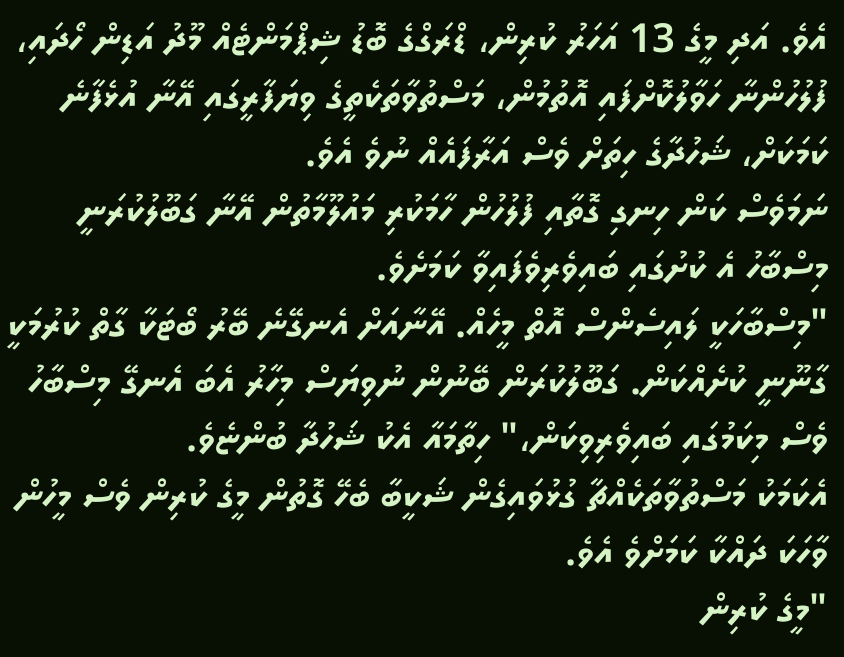އެވެ. އަދި މީގެ 13 އަހަރު ކުރިން، ޑްރަގްގެ ބޮޑު ޝިޕްމަންޓެއް މޫދު އަޑިން ހޯދައި، ފުލުހުންނާ ހަވާލުކޮށްފައި އޮތުމުން، މަސްތުވާތަކެތީގެ ވިޔަފާރީގައި އޭނާ އުޅެފާނެ ކަމަކަށް، ޝަހުދާގެ ހިތަށް ވެސް އަރާފައެއް ނުވެ އެވެ.
ނަމަވެސް ކަން ހިނގި ގޮތާއި ފުލުހުން ހާމަކުރި މައުލޫމާތުން އޭނާ ގަބޫލުކުރަނީ މިސްބާހު އެ ކުށުގައި ބައިވެރިވެފައިވާ ކަމަށެވެ.
"މިސްބާހަކީ ލައިސެންސް އޮތް މީހެއް. އޭނާއަށް އެނގޭނެ ބޭރު ބޯޓަކާ ގާތް ކުރުމަކީ ގާނޫނީ ކުށެއްކަން. ގަބޫލުކުރަން ބޭނުން ނުވިޔަސް މިހާރު އެބަ އެނގޭ މިސްބާހު ވެސް މިކަމުގައި ބައިވެރިވިކަން،" ހިތާމައާ އެކު ޝަހުދާ ބުންޏެވެ.
އެކަމަކު މަސްތުވާތަކެއްޗާ ގުޅުވައިގެން ޝަކީބާ ބެހޭ ގޮތުން މީގެ ކުރިން ވެސް މީހުން ވާހަކަ ދައްކާ ކަމަށްވެ އެވެ.
"މީގެ ކުރިން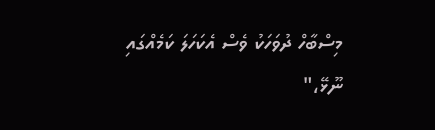މިސްބާހް ދުވަހަކު ވެސް އެކަހަލަ ކަމެއްގައި ނޫޅޭ،"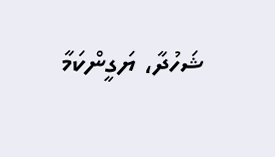ޝަހުދާ، ޔަގީންކަމާ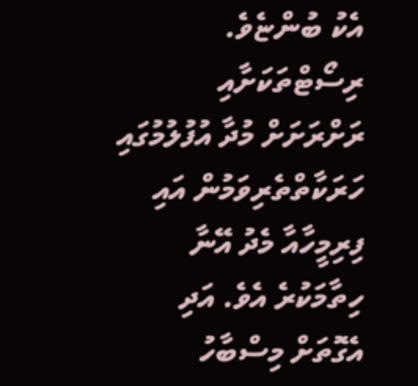އެކު ބުންޏެވެ.
ރިސޯޓްތަކަށާއި ރަށްރަށަށް މުދާ އުފުލުމުގައި ހަރަކާތްތެރިވަމުން އައި ފިރިމީހާއާ މެދު އޭނާ ހިތާމަކުރެ އެވެ. އަދި އެގޮތަށް މިސްބާހު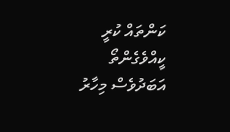ކަންތައް ކުރީ ކީއްވެގެންތޯ އަބަދުވެސް މިހާރު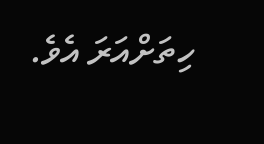ހިތަށްއަރަ އެވެ.